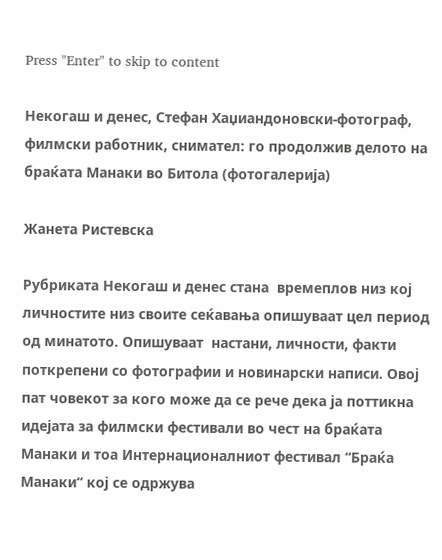Press "Enter" to skip to content

Некогаш и денес, Стефан Хаџиандоновски-фотограф, филмски работник, снимател: го продолжив делото на браќата Манаки во Битола (фотогалерија)

Жанета Ристевска

Рубриката Некогаш и денес стана  времеплов низ кој личностите низ своите сеќавања опишуваат цел период од минатото. Опишуваат  настани, личности, факти поткрепени со фотографии и новинарски написи. Овој пат човекот за кого може да се рече дека ја поттикна идејата за филмски фестивали во чест на браќата Манаки и тоа Интернационалниот фестивал “Браќа Манаки“ кој се одржува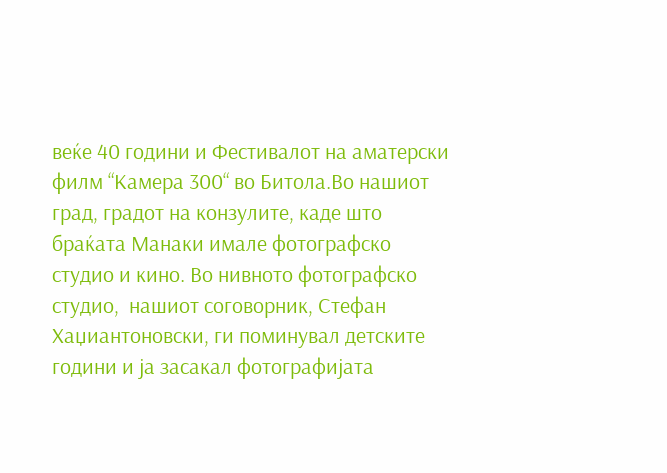веќе 40 години и Фестивалот на аматерски филм “Камера 300“ во Битола.Во нашиот град, градот на конзулите, каде што браќата Манаки имале фотографско студио и кино. Во нивното фотографско студио,  нашиот соговорник, Стефан Хаџиантоновски, ги поминувал детските години и ја засакал фотографијата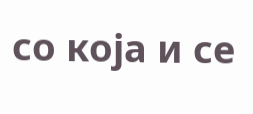со која и се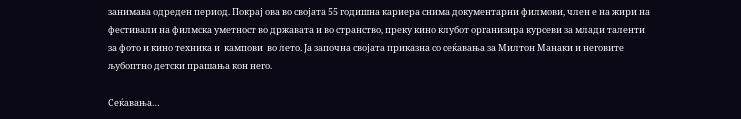занимава одреден период. Покрај ова во својата 55 годишна кариера снима документарни филмови, член е на жири на фестивали на филмска уметност во државата и во странство, преку кино клубот организира курсеви за млади таленти за фото и кино техника и  кампови  во лето. Ја започна својата приказна со сеќавања за Милтон Манаки и неговите љубоптно детски прашања кон него.

Сеќавања…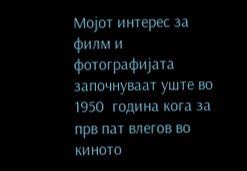Мојот интерес за  филм и фотографијата започнуваат уште во 1950  година кога за прв пат влегов во киното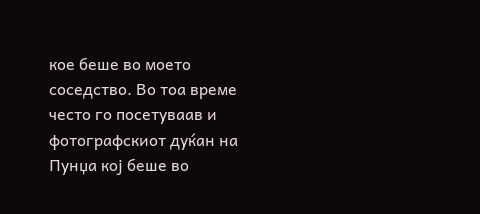кое беше во моето соседство. Во тоа време често го посетуваав и  фотографскиот дуќан на Пунџа кој беше во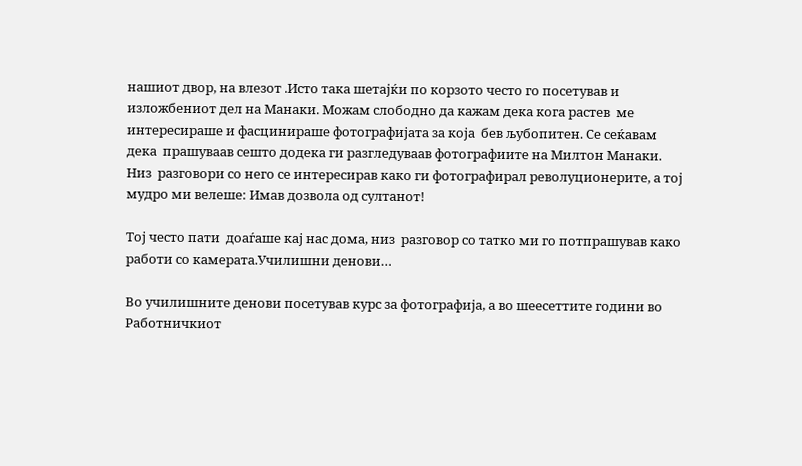нашиот двор, на влезот .Исто така шетајќи по корзото често го посетував и изложбениот дел на Манаки. Можам слободно да кажам дека кога растев  ме интересираше и фасцинираше фотографијата за која  бев љубопитен. Се сеќавам дека  прашуваав сешто додека ги разгледуваав фотографиите на Милтон Манаки. Низ  разговори со него се интересирав како ги фотографирал револуционерите, а тој мудро ми велеше: Имав дозвола од султанот!

Тој често пати  доаѓаше кај нас дома, низ  разговор со татко ми го потпрашував како работи со камерата.Училишни денови…

Во училишните денови посетував курс за фотографија, а во шеесеттите години во Работничкиот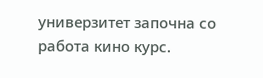универзитет започна со работа кино курс.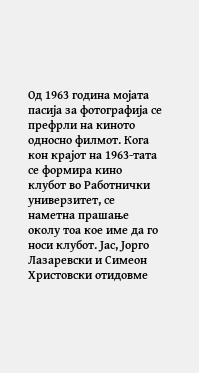Од 1963 година мојата пасија за фотографија се префрли на киното односно филмот. Кога кон крајот на 1963-тата се формира кино клубот во Работнички универзитет, се наметна прашање околу тоа кое име да го носи клубот. Јас, Јорго Лазаревски и Симеон Христовски отидовме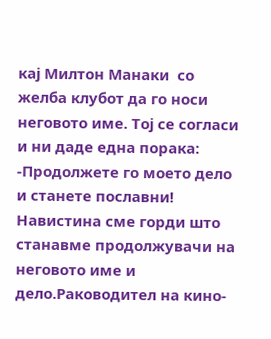кај Милтон Манаки  со желба клубот да го носи неговото име. Тој се согласи и ни даде една порака: -Продолжете го моето дело и станете пославни! Навистина сме горди што станавме продолжувачи на неговото име и дело.Раководител на кино-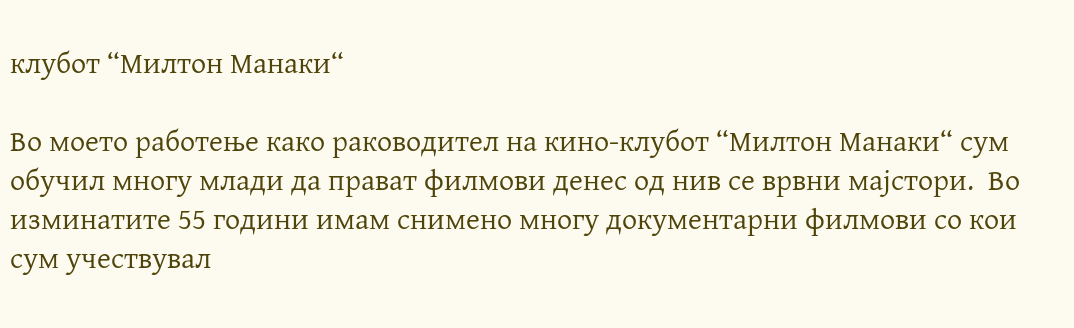клубот “Милтон Манаки“

Во моето работење како раководител на кино-клубот “Милтон Манаки“ сум обучил многу млади да прават филмови денес од нив се врвни мајстори.  Во изминатите 55 години имам снимено многу документарни филмови со кои сум учествувал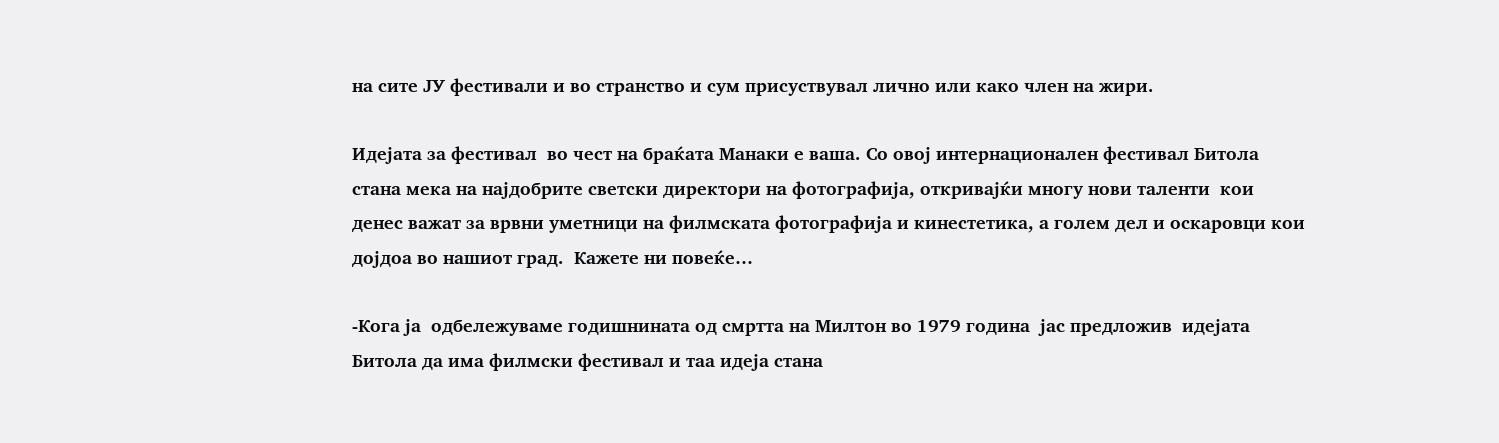на сите ЈУ фестивали и во странство и сум присуствувал лично или како член на жири.

Идејата за фестивал  во чест на браќата Манаки е ваша. Со овој интернационален фестивал Битола стана мека на најдобрите светски директори на фотографија, откривајќи многу нови таленти  кои денес важат за врвни уметници на филмската фотографија и кинестетика, а голем дел и оскаровци кои дојдоа во нашиот град.  Кажете ни повеќе…

-Кога ја  одбележуваме годишнината од смртта на Милтон во 1979 година  јас предложив  идејата Битола да има филмски фестивал и таа идеја стана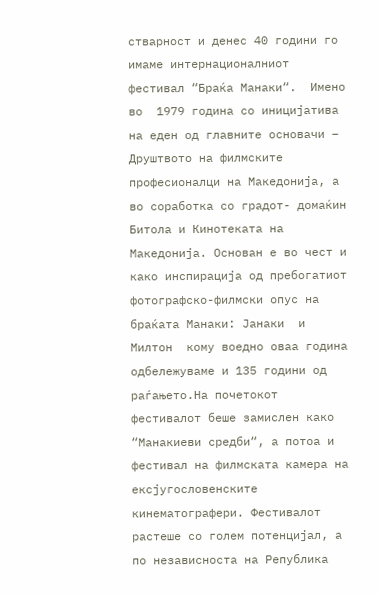стварност и денес 40 години го имаме интернационалниот  фестивал “Браќа Манаки“.  Имено во  1979 година со иницијатива на еден од главните основачи – Друштвото на филмските професионалци на Македонија, а  во соработка со градот- домаќин Битола и Кинотеката на Македонија. Основан е во чест и како инспирација од пребогатиот фотографско-филмски опус на браќата Манаки: Јанаки  и Милтон  кому воедно оваа година  одбележуваме и 135 години од раѓањето.На почетокот фестивалот беше замислен како “Манакиеви средби“, а потоа и фестивал на филмската камера на eксјугословенските кинематографери. Фестивалот растеше со голем потенцијал, а по независноста на Република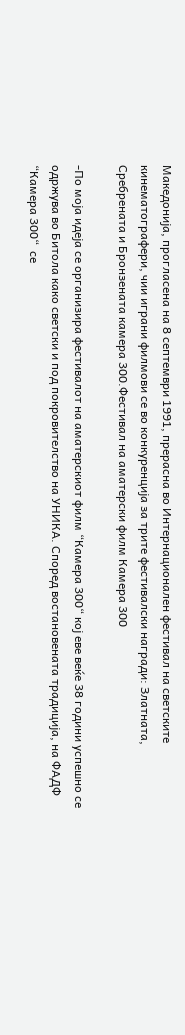Македонија, прогласена на 8 септември 1991, прерасна во Интернационален фестивал на светските кинематографери, чии играни филмови се во конкуренција за трите фестивалски награди: Златната, Сребрената и Бронзената камера 300.Фестивал на аматерски филм Камера 300

-По моја идеја се организира фестивалот на аматерскиот филм “Камера 300“ кој еве веќе 38 години успешно се одржува во Битола како светски и под покровителство на УНИКА. Според востановената традиција, на ФАДФ “Камера 300“  се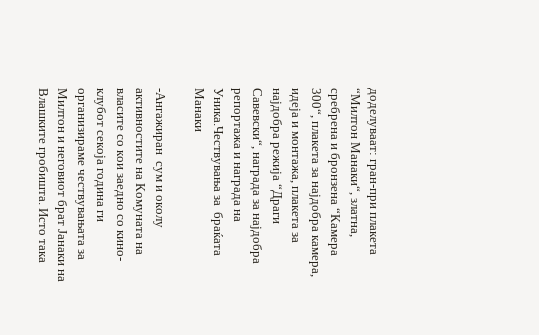доделуваат: гран-при плакета “Милтон Манаки“, златна, сребрена и бронзена “Камера 300“, плакета за најдобра камера, идеја и монтажа, плакета за најдобра режија “Драги Савевски“, награда за најдобра репортажа и награда на Уника.Чествувања за  браќата Манаки

-Ангажиран  сум и околу активностите на Комуната на власите со кои заедно со кино-клубот секоја година ги организираме чествувањата за Милтон и неговиот брат Јанаки на Влашките гробишта. Исто така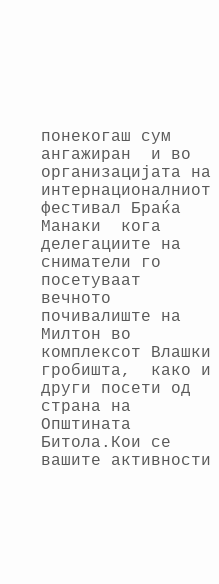понекогаш сум ангажиран  и во организацијата на интернационалниот фестивал Браќа Манаки  кога делегациите на сниматели го посетуваат вечното почивалиште на Милтон во комплексот Влашки гробишта,  како и други посети од страна на Општината Битола.Кои се вашите активности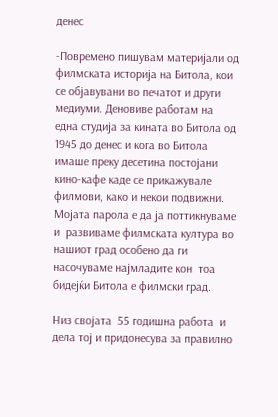денес

-Повремено пишувам материјали од филмската историја на Битола, кои се објавувани во печатот и други медиуми. Деновиве работам на една студија за кината во Битола од 1945 до денес и кога во Битола имаше преку десетина постојани  кино-кафе каде се прикажувале филмови, како и некои подвижни. Мојата парола е да ја поттикнуваме и  развиваме филмската култура во нашиот град особено да ги насочуваме најмладите кон  тоа бидејќи Битола е филмски град.

Низ својата  55 годишна работа  и дела тој и придонесува за правилно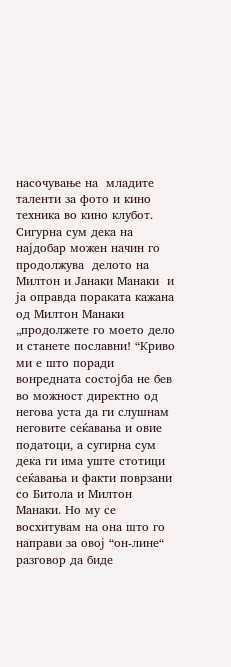насочување на  младите таленти за фото и кино техника во кино клубот. Сигурна сум дека на најдобар можен начин го продолжува  делото на Милтон и Јанаки Манаки  и ја оправда пораката кажана од Милтон Манаки  „продолжете го моето дело и станете пославни! “Криво ми е што поради вонредната состојба не бев во можност директно од негова уста да ги слушнам неговите сеќавања и овие податоци, а сугирна сум дека ги има уште стотици сеќавања и факти поврзани со Битола и Милтон Манаки. Но му се восхитувам на она што го направи за овој “он-лине“ разговор да биде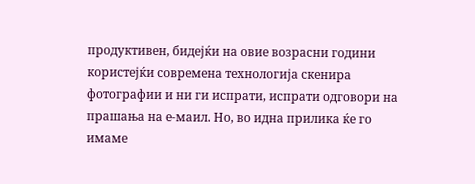продуктивен, бидејќи на овие возрасни години користејќи современа технологија скенира фотографии и ни ги испрати, испрати одговори на прашања на е-маил. Но, во идна прилика ќе го имаме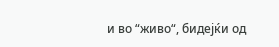и во “живо“, бидејќи од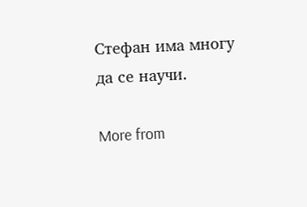Стефан има многу да се научи.

More from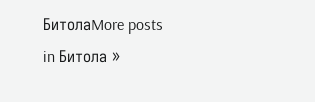БитолаMore posts in Битола »